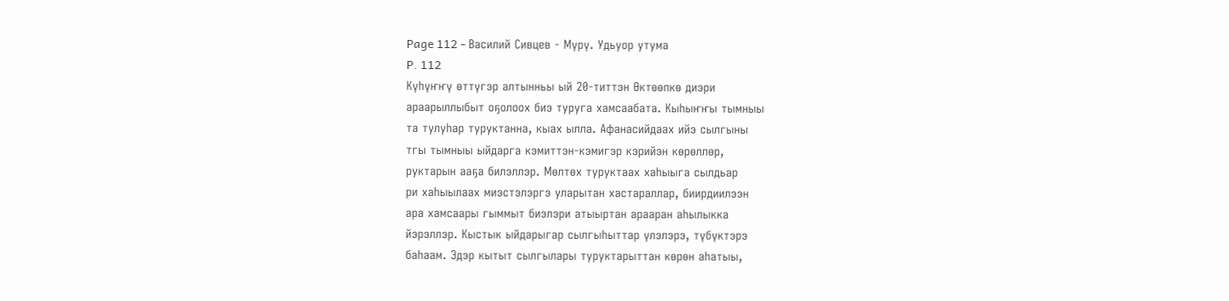Page 112 - Василий Сивцев - Мүрү. Удьуор утума
P. 112
Күһүҥҥү өттүгэр алтынньы ый 20-титтэн Өктөөпкө диэри
араарыллыбыт оҕолоох биэ туруга хамсаабата. Кыһыҥҥы тымныы
та тулуһар туруктанна, кыах ылла. Афанасийдаах ийэ сылгыны
тгы тымныы ыйдарга кэмиттэн-кэмигэр кэрийэн көрөллөр,
руктарын ааҕа билэллэр. Мөлтөх туруктаах хаһыыга сылдьар
ри хаһыылаах миэстэлэргэ уларытан хастараллар, биирдиилээн
ара хамсаары гыммыт биэлэри атыыртан арааран аһылыкка
йэрэллэр. Кыстык ыйдарыгар сылгыһыттар үлэлэрэ, түбүктэрэ
баһаам. Эдэр кытыт сылгылары туруктарыттан көрөн аһатыы,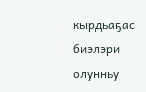кырдьаҕас биэлэри олунньу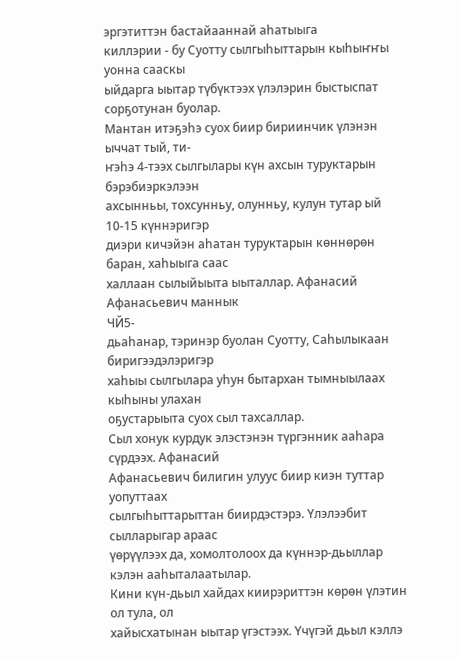эргэтиттэн бастайааннай аһатыыга
киллэрии - бу Суотту сылгыһыттарын кыһыҥҥы уонна сааскы
ыйдарга ыытар түбүктээх үлэлэрин быстыспат сорҕотунан буолар.
Мантан итэҕэһэ суох биир бириинчик үлэнэн ыччат тый, ти-
ҥэһэ 4-тээх сылгылары күн ахсын туруктарын бэрэбиэркэлээн
ахсынньы, тохсунньу, олунньу, кулун тутар ый 10-15 күннэригэр
диэри кичэйэн аһатан туруктарын көннөрөн баран, хаһыыга саас
халлаан сылыйыыта ыыталлар. Афанасий Афанасьевич маннык
ЧЙ5-
дьаһанар, тэринэр буолан Суотту, Саһылыкаан биригээдэлэригэр
хаһыы сылгылара уһун бытархан тымныылаах кыһыны улахан
оҕустарыыта суох сыл тахсаллар.
Сыл хонук курдук элэстэнэн түргэнник ааһара сүрдээх. Афанасий
Афанасьевич билигин улуус биир киэн туттар уопуттаах
сылгыһыттарыттан биирдэстэрэ. Үлэлээбит сылларыгар араас
үөрүүлээх да, хомолтолоох да күннэр-дьыллар кэлэн ааһыталаатылар.
Кини күн-дьыл хайдах киирэриттэн көрөн үлэтин ол тула, ол
хайысхатынан ыытар үгэстээх. Үчүгэй дьыл кэллэ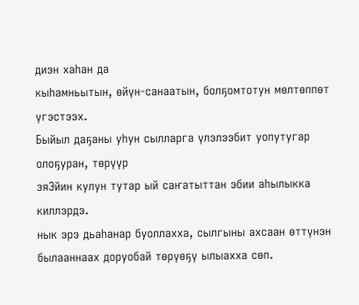диэн хаһан да
кыһамньытын, өйүн-санаатын, болҕомтотун мөлтөппөт үгэстээх.
Быйыл даҕаны уһун сылларга үлэлээбит уопутугар олоҕуран, төрүүр
зяЭйин кулун тутар ый саҥатыттан эбии аһылыкка киллэрдэ.
нык эрэ дьаһанар буоллахха, сылгыны ахсаан өттүнэн
былааннаах доруобай төрүөҕү ылыахха сөп.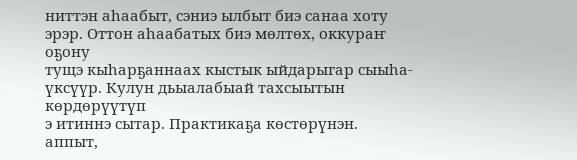ниттэн аһаабыт, сэниэ ылбыт биэ санаа хоту
эрэр. Оттон аһаабатых биэ мөлтөх, оккураҥ оҕону
тущэ кыһарҕаннаах кыстык ыйдарыгар сыыһа-
үксүүр. Кулун дьыалабыай тахсыытын көрдөрүүтүп
э итиннэ сытар. Практикаҕа көстөрүнэн.
аппыт,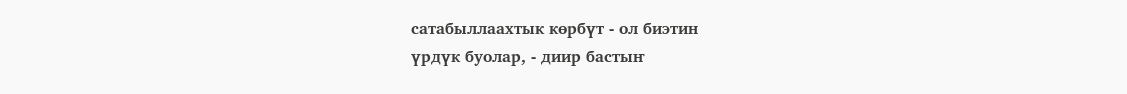сатабыллаахтык көрбүт - ол биэтин
үрдүк буолар, - диир бастыҥ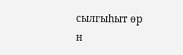сылгыһыт өр
н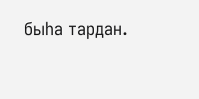быһа тардан.